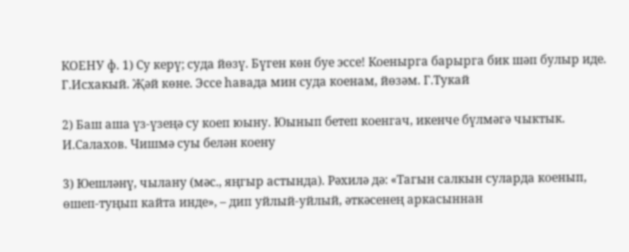КОЕНУ ф. 1) Су керү; суда йөзү. Бүген көн буе эссе! Коенырга барырга бик шәп булыр иде. Г.Исхакый. Җәй көне. Эссе һавада мин суда коенам, йөзәм. Г.Тукай

2) Баш аша үз-үзеңә су коеп юыну. Юынып бетеп коенгач, икенче бүлмәгә чыктык. И.Салахов. Чишмә суы белән коену

3) Юешләнү, чылану (мәс., яңгыр астында). Рәхилә дә: «Тагын салкын суларда коенып, өшеп-туңып кайта инде», – дип уйлый-уйлый, әткәсенең аркасыннан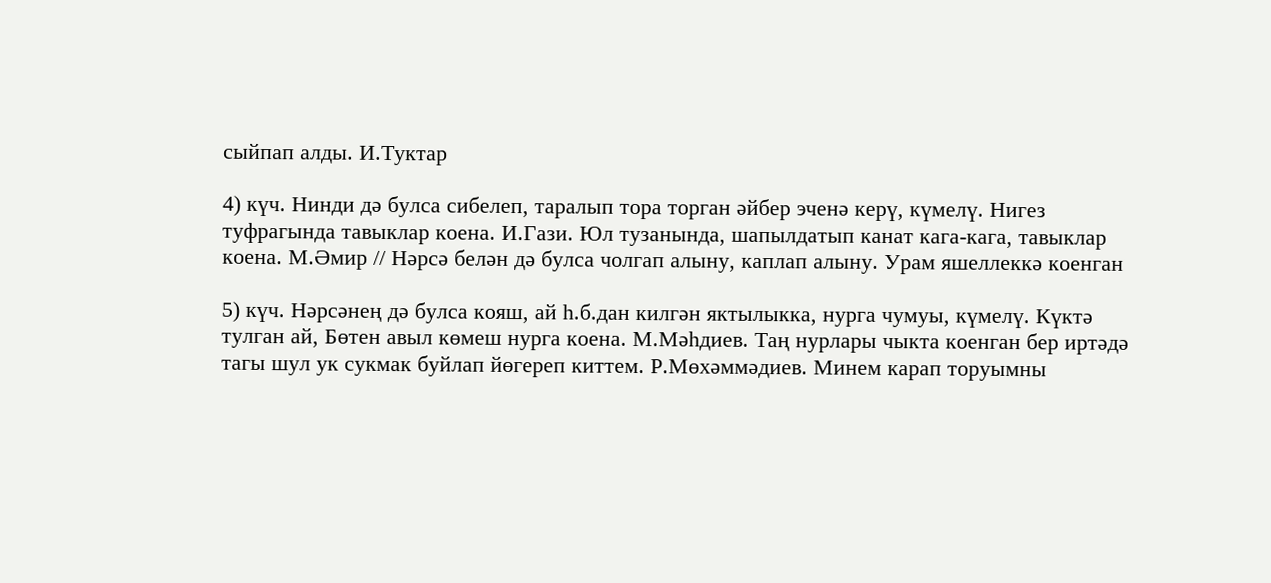сыйпап алды. И.Туктар

4) күч. Нинди дә булса сибелеп, таралып тора торган әйбер эченә керү, күмелү. Нигез туфрагында тавыклар коена. И.Гази. Юл тузанында, шапылдатып канат кага-кага, тавыклар коена. М.Әмир // Нәрсә белән дә булса чолгап алыну, каплап алыну. Урам яшеллеккә коенган

5) күч. Нәрсәнең дә булса кояш, ай һ.б.дан килгән яктылыкка, нурга чумуы, күмелү. Күктә тулган ай, Бөтен авыл көмеш нурга коена. М.Мәһдиев. Таң нурлары чыкта коенган бер иртәдә тагы шул ук сукмак буйлап йөгереп киттем. Р.Мөхәммәдиев. Минем карап торуымны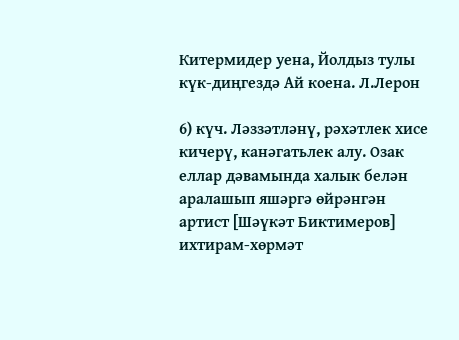Китермидер уена, Йолдыз тулы күк-диңгездә Ай коена. Л.Лерон

6) күч. Ләззәтләнү, рәхәтлек хисе кичерү, канәгатьлек алу. Озак еллар дәвамында халык белән аралашып яшәргә өйрәнгән артист [Шәүкәт Биктимеров] ихтирам-хөрмәт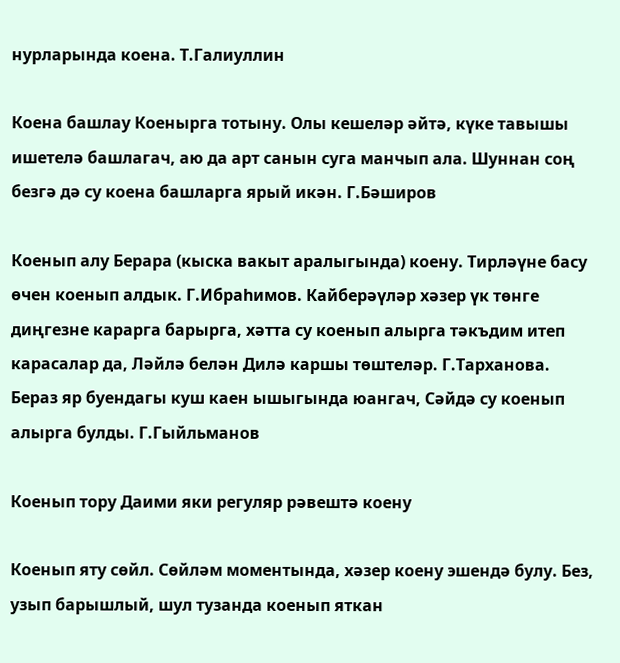нурларында коена. Т.Галиуллин

Коена башлау Коенырга тотыну. Олы кешеләр әйтә, күке тавышы ишетелә башлагач, аю да арт санын суга манчып ала. Шуннан соң безгә дә су коена башларга ярый икән. Г.Бәширов

Коенып алу Берара (кыска вакыт аралыгында) коену. Тирләүне басу өчен коенып алдык. Г.Ибраһимов. Кайберәүләр хәзер үк төнге диңгезне карарга барырга, хәтта су коенып алырга тәкъдим итеп карасалар да, Ләйлә белән Дилә каршы төштеләр. Г.Тарханова. Бераз яр буендагы куш каен ышыгында юангач, Сәйдә су коенып алырга булды. Г.Гыйльманов

Коенып тору Даими яки регуляр рәвештә коену

Коенып яту сөйл. Сөйләм моментында, хәзер коену эшендә булу. Без, узып барышлый, шул тузанда коенып яткан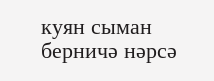куян сыман берничә нәрсә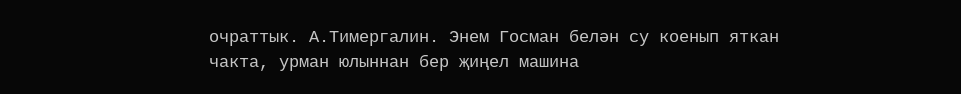очраттык. А.Тимергалин. Энем Госман белән су коенып яткан чакта, урман юлыннан бер җиңел машина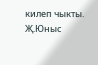килеп чыкты. Җ.Юныс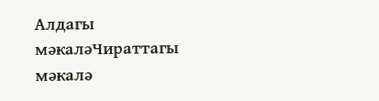Алдагы мәкаләЧираттагы мәкалә